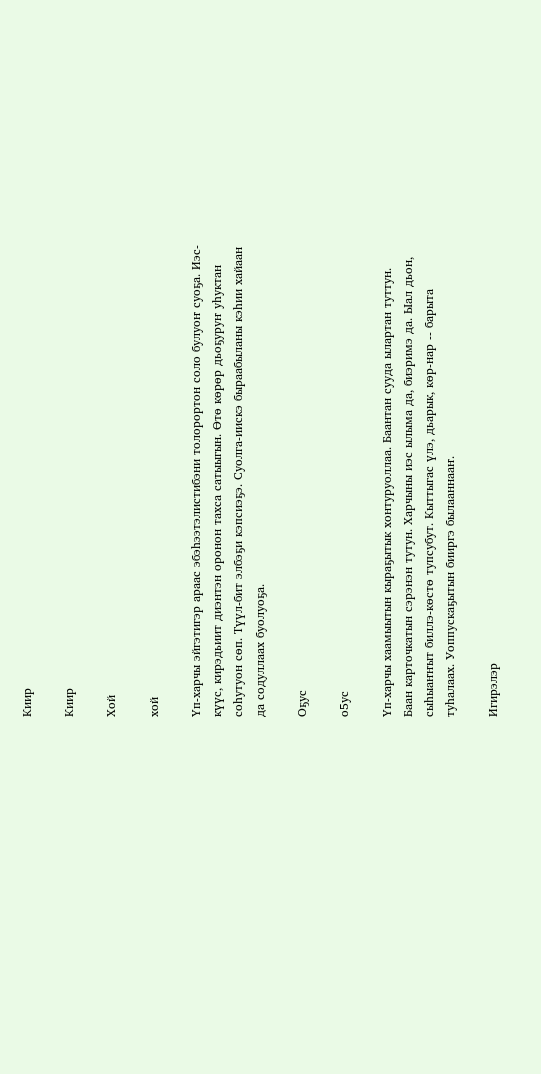Киир

Киир

Хой

хой

Үп-харчы эйгэтигэр араас эбэһээтэлистибэни толорортон соло булуоҥ суоҕа. Иэс-күүс, кирэдьиит диэнтэн оронон тахса сатыыгын. Өтө көрөр дьоҕуруҥ уһуктан соһутуон сөп. Түүл-бит элбэҕи кэпсиэҕэ. Суолга-иискэ быраабыланы кэһии хайаан да содуллаах буолуоҕа.

Оҕус

о5ус

Үп-харчы хаамыытын кыраҕытык хонтуруоллаа. Баантан сууда ылартан туттун. Баан карточкатын сэрэнэн тутун. Харчыны иэс ылыма да, биэримэ да. Ыал дьон, сыһыаҥҥыт биллэ-көстө тупсубут. Кыттыгас үлэ, дьарык, көр-нар -- барыта туһалаах. Уоппускаҕытын бииргэ былааннааҥ.

Игирэлэр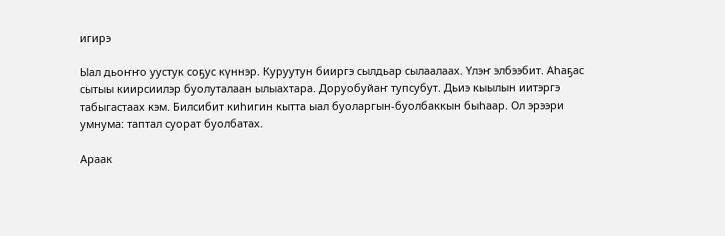игирэ

Ыал дьоҥҥо уустук соҕус күннэр. Куруутун бииргэ сылдьар сылаалаах. Үлэҥ элбээбит. Аһаҕас сытыы киирсиилэр буолуталаан ылыахтара. Доруобуйаҥ тупсубут. Дьиэ кыылын иитэргэ табыгастаах кэм. Билсибит киһигин кытта ыал буоларгын-буолбаккын быһаар. Ол эрээри умнума: таптал суорат буолбатах.

Араак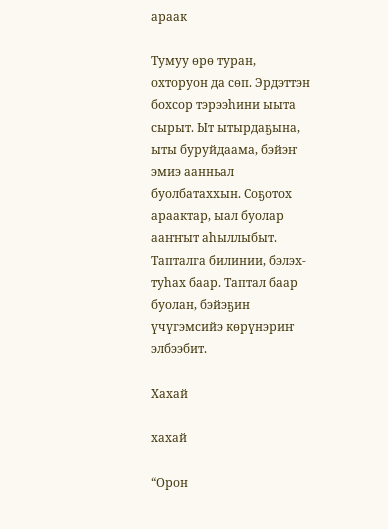араак

Тумуу өрө туран, охторуон да сөп. Эрдэттэн бохсор тэрээһини ыыта сырыт. Ыт ытырдаҕына, ыты буруйдаама, бэйэҥ эмиэ аанньал буолбатаххын. Соҕотох араактар, ыал буолар ааҥҥыт аһыллыбыт. Тапталга билинии, бэлэх-туһах баар. Таптал баар буолан, бэйэҕин үчүгэмсийэ көрүнэриҥ элбээбит.

Хахай

хахай

“Орон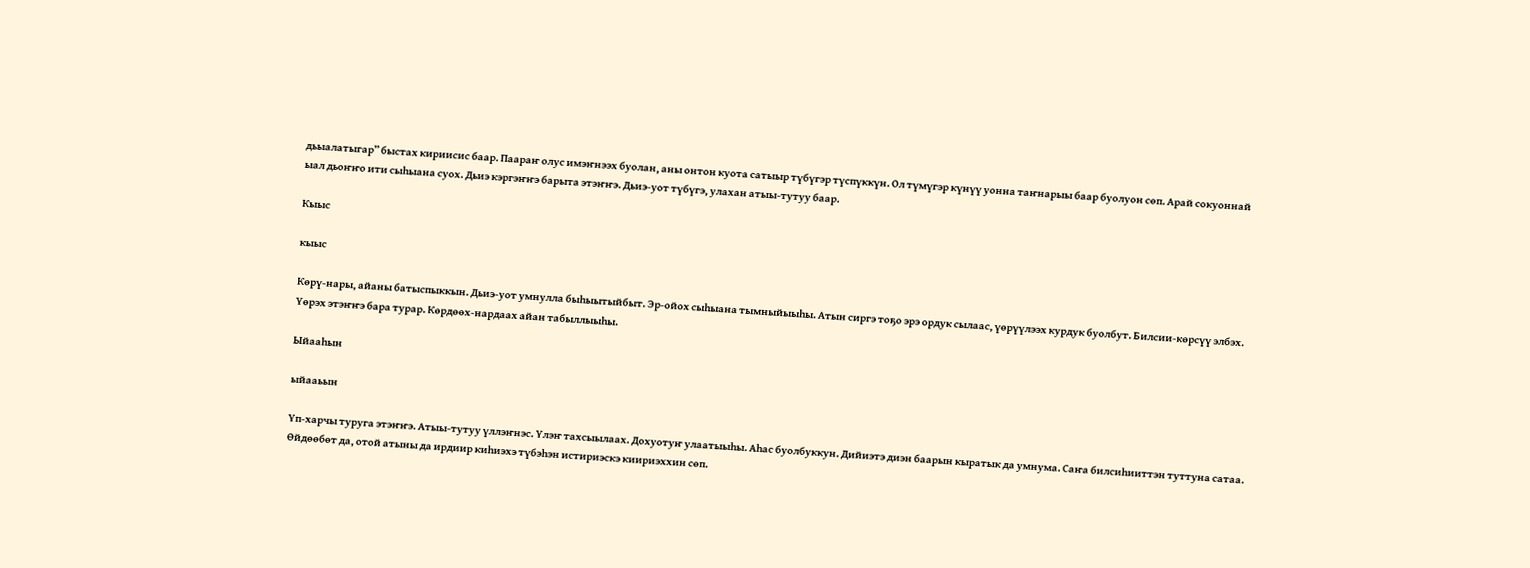дьыалатыгар” быстах кириисис баар. Паараҥ олус имэҥнээх буолан, аны онтон куота сатыыр түбүгэр түспүккүн. Ол түмүгэр күнүү уонна таҥнарыы баар буолуон сөп. Арай сокуоннай ыал дьоҥҥо ити сыһыана суох. Дьиэ кэргэҥҥэ барыта этэҥҥэ. Дьиэ-уот түбүгэ, улахан атыы-тутуу баар.

Кыыс

кыыс

Көрү-нары, айаны батыспыккын. Дьиэ-уот умнулла быһыытыйбыт. Эр-ойох сыһыана тымныйыыһы. Атын сиргэ тоҕо эрэ ордук сылаас, үөрүүлээх курдук буолбут. Билсии-көрсүү элбэх. Үөрэх этэҥҥэ бара турар. Көрдөөх-нардаах айан табыллыыһы.

Ыйааһын

ыйааьын

Үп-харчы туруга этэҥҥэ. Атыы-тутуу үллэҥнэс. Үлэҥ тахсыылаах. Дохуотуҥ улаатыыһы. Аһас буолбуккун. Дийиэтэ диэн баарын кыратык да умнума. Саҥа билсиһииттэн туттуна сатаа. Өйдөөбөт да, отой атыны да ирдиир киһиэхэ түбэһэн истириэскэ киириэххин сөп.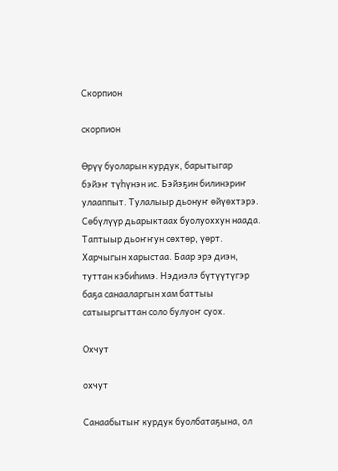Скорпион

скорпион

Өрүү буоларын курдук, барытыгар бэйэҥ түһүнэн ис. Бэйэҕин билинэриҥ улааппыт. Тулалыыр дьонуҥ өйүөхтэрэ. Сөбүлүүр дьарыктаах буолуоххун наада. Таптыыр дьоҥҥун сөхтөр, үөрт. Харчыгын харыстаа. Баар эрэ диэн, туттан кэбиһимэ. Нэдиэлэ бүтүүтүгэр баҕа санааларгын хам баттыы сатыыргыттан соло булуоҥ суох.

Охчут

охчут

Санаабытыҥ курдук буолбатаҕына, ол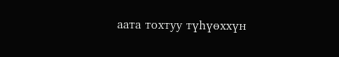аата тохтуу түһүөххүн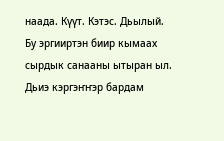наада. Күүт. Кэтэс. Дьылый. Бу эргииртэн биир кымаах сырдык санааны ытыран ыл. Дьиэ кэргэҥҥэр бардам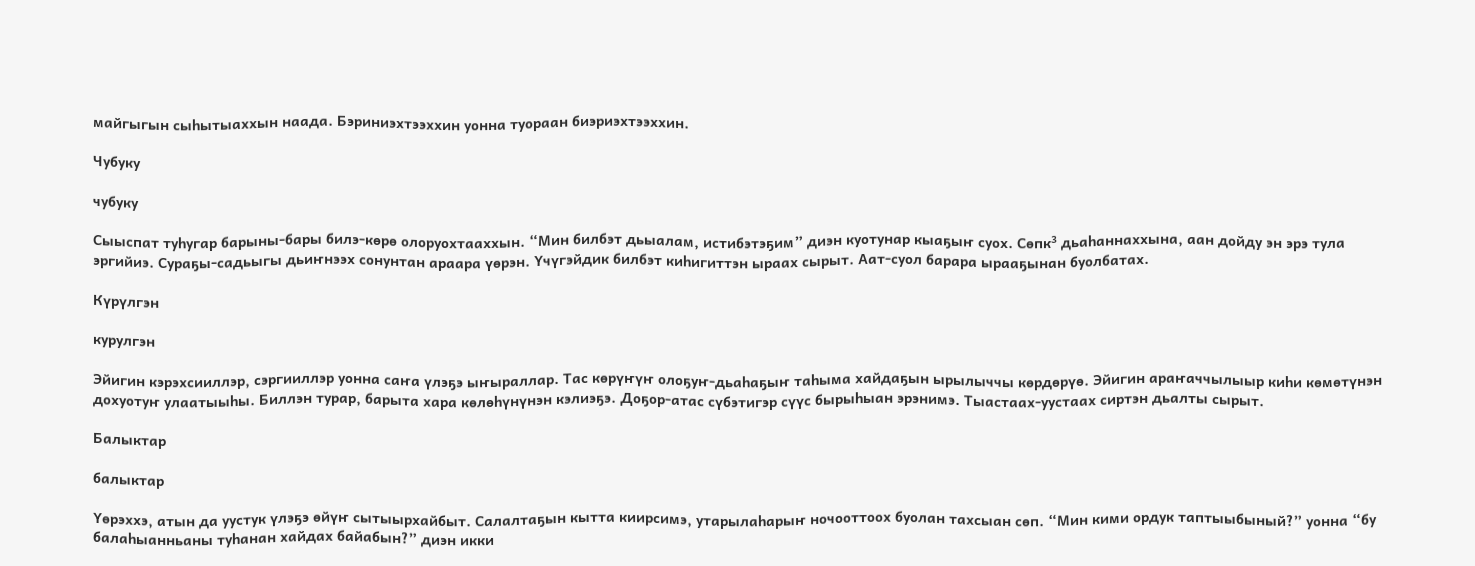майгыгын сыһытыаххын наада. Бэриниэхтээххин уонна туораан биэриэхтээххин.

Чубуку

чубуку

Сыыспат туһугар барыны-бары билэ-көрө олоруохтааххын. “Мин билбэт дьыалам, истибэтэҕим” диэн куотунар кыаҕыҥ суох. Сөпк³ дьаһаннаххына, аан дойду эн эрэ тула эргийиэ. Сураҕы-садьыгы дьиҥнээх сонунтан араара үөрэн. Үчүгэйдик билбэт киһигиттэн ыраах сырыт. Аат-суол барара ырааҕынан буолбатах.

Күрүлгэн

курулгэн

Эйигин кэрэхсииллэр, сэргииллэр уонна саҥа үлэҕэ ыҥыраллар. Тас көрүҥүҥ олоҕуҥ-дьаһаҕыҥ таһыма хайдаҕын ырылыччы көрдөрүө. Эйигин араҥаччылыыр киһи көмөтүнэн дохуотуҥ улаатыыһы. Биллэн турар, барыта хара көлөһүнүнэн кэлиэҕэ. Доҕор-атас сүбэтигэр сүүс бырыһыан эрэнимэ. Тыастаах-уустаах сиртэн дьалты сырыт.

Балыктар

балыктар

Үөрэххэ, атын да уустук үлэҕэ өйүҥ сытыырхайбыт. Салалтаҕын кытта киирсимэ, утарылаһарыҥ ночооттоох буолан тахсыан сөп. “Мин кими ордук таптыыбыный?” уонна “бу балаһыанньаны туһанан хайдах байабын?” диэн икки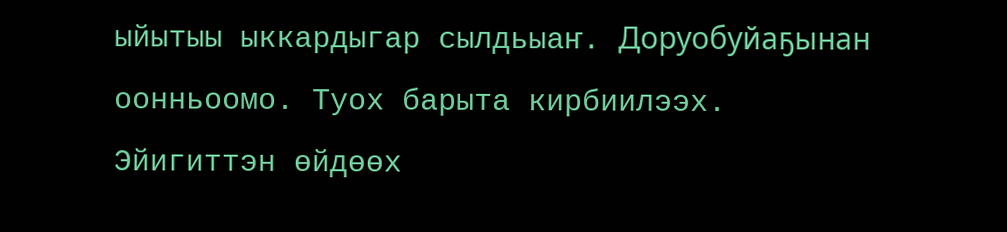ыйытыы ыккардыгар сылдьыаҥ. Доруобуйаҕынан оонньоомо. Туох барыта кирбиилээх. Эйигиттэн өйдөөх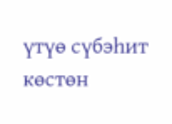үтүө сүбэһит көстөн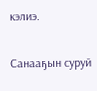кэлиэ.

Санааҕын суруй